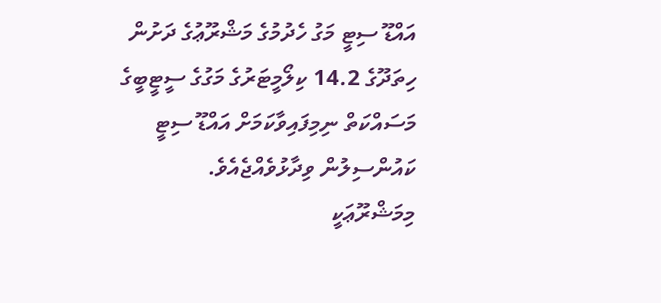އައްޑޫ ސިޓީ މަގު ހެދުމުގެ މަޝްރޫޢުގެ ދަށުން ހިތަދޫގެ 14.2 ކިލޯމީޓަރުގެ މަގުގެ ސީޓީބީގެ މަސައްކަތް ނިމިފައިވާކަމަށް އައްޑޫ ސިޓީ ކައުންސިލުން ވިދާޅުވެއްޖެއެވެ.
މިމަޝްރޫޢަކީ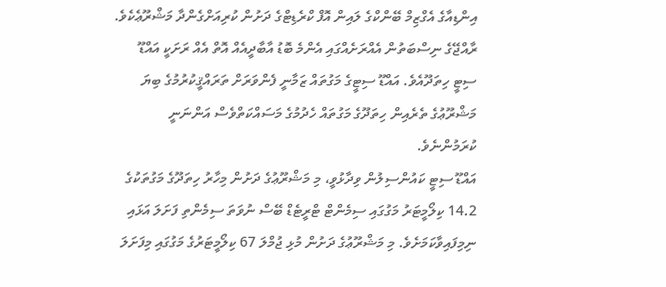އިންޑިއާގެ އެގްޒިމް ބޭންކްގެ ލައިން އޮފް ކްރެޑިޓްގެ ދަށުން ކުރިއަށްގެންދާ މަޝްރޫޢެކެވެ.
ރާއްޖޭގެ ނިސްބަތުން އެއްރަށެއްގައި އެންމެ ބޮޑު އާބާދީއެއް އޮތް އެއް ރަށަކީ އައްޑޫ ސިޓީ ހިތަދޫއެވެ. އައްޑޫ ސިޓީގެ މަގުތައް ޒަމާނީ ފެންވަރަށް ތަރައްޤީކުރުމުގެ ބިޔަ މަޝްރޫޢުގެ ތެރެއިން ހިތަދޫގެ މަގުތައް ހެދުމުގެ މަސައްކަތްވެސް އަންނަނީ ކުރަމުންނެވެ.
އައްޑޫ ސިޓީ ކައުންސިލުން ވިދާޅުވީ، މި މަޝްރޫޢުގެ ދަށުން މިހާރު ހިތަދޫގެ މަގުތަކުގެ 14.2 ކިލޯމީޓަރު މަގުގައި ސިމެންޓް ޓްރީޓެޑް ބޭސް ނުވަތަ ސިމެންތި ފަށަލަ އަޅައި ނިމިފައިވާކަމަށެވެ. މި މަޝްރޫޢުގެ ދަށުން މުޅި ޖުމްލަ 67 ކިލޯމީޓަރުގެ މަގުގައި މިފަށަލަ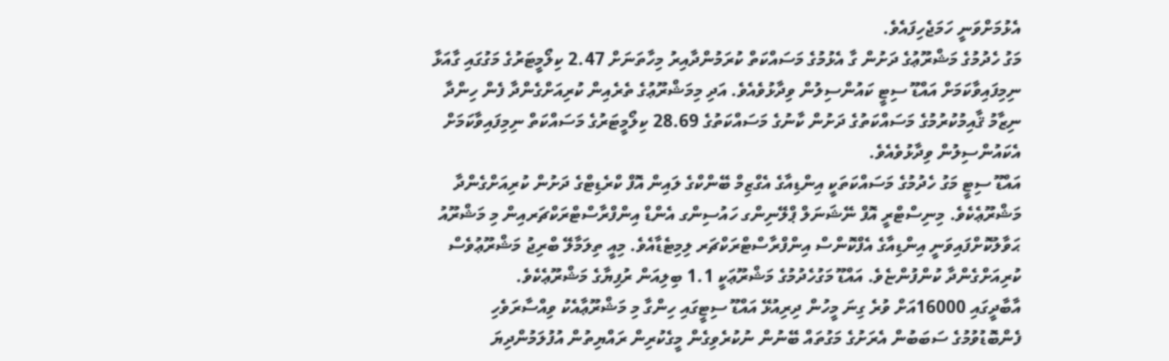އެޅުމަށްވަނީ ހަމަޖެހިފައެވެ.
މަގު ހެދުމުގެ މަޝްރޫޢުގެ ދަށުން ގާ އެޅުމުގެ މަސައްކަތް ކުރަމުންދާއިރު މިހާތަނަށް 2.47 ކިލޯމީޓަރުގެ މަގުގައި ގާއަޅާ ނިމިފައިވާކަމަށް އައްޑޫ ސިޓީ ކައުންސިލުން ވިދާޅުވެއެވެ. އަދި މިމަޝްރޫޢުގެ ތެރެއިން ކުރިއަށްގެންދާ ފެން ހިންދާ ނިޒާމު ޤާއިމުކުރުމުގެ މަސައްކަތުގެ ދަށުން ކާނުގެ މަސައްކަތުގެ 28.69 ކިލޯމީޓަރުގެ މަސައްކަތް ނިމިފައިވާކަމަށް އެކައުންސިލުން ވިދާޅުވެއެވެ.
އައްޑޫ ސިޓީ މަގު ހެދުމުގެ މަސައްކަތަކީ އިންޑިއާގެ އެގްޒިމް ބޭންކްގެ ލައިން އޮފް ކްރެޑިޓްގެ ދަށުން ކުރިއަށްގެންދާ މަޝްރޫޢެކެވެ. މިނިސްޓްރީ އޮފް ނޭޝަނަލް ޕްލޭނިންގ ހައުސިންގ އެންޑް އިންފްރާސްޓްރަކްޗަރއިން މި މަޝްރޫއު ޙަވާލުކޮށްފައިވަނީ އިންޑިއާގެ އެފްކޮންސް އިންފްރާސްޓްރަކްޗަރ ލިމިޓެޑާއެވެ. މިއީ ތިލަމާލޭ ބްރިޖު މަޝްރޫޢުވެސް ކުރިއަށްގެންދާ ކުންފުންޏެވެ. އައްޑޫ މަގުހެދުމުގެ މަޝްރޫޢަކީ 1.1 ބިލިއަން ރުފިޔާގެ މަޝްރޫޢެކެވެ.
އާބާދީގައި 16000އަށް ވުރެ ގިނަ މީހުން ދިރިއުޅޭ އައްޑޫ ސިޓީގައި ހިންގާ މި މަޝްރޫޢާއެކު ވިއްސާރަވެހި ފެންބޮޑުވުމުގެ ސަބަބުން އެރަށުގެ މަގުތައް ބޭނުން ނުކުރެވިގެން މީގެކުރިން ރައްޔިތުން އުފުލަމުންދިޔަ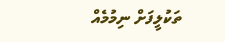ތަކުލީފަށް ނިމުމެއް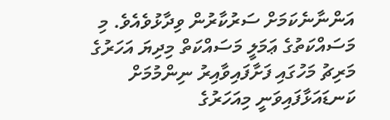އަންނާނެކަމަށް ސަރުކާރުން ވިދާޅުވެއެވެ. މި މަސައްކަތުގެ ޢަމަލީ މަސައްކަތް މިދިޔަ އަހަރުގެ މަރިޗު މަހުގައި ފަށާފައިވާއިރު ނިންމުމަށް ކަނޑައަޅާފައިވަނީ މިއަހަރުގެ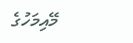މޭއިމަހުގެ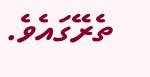ތެރޭގައެވެ.